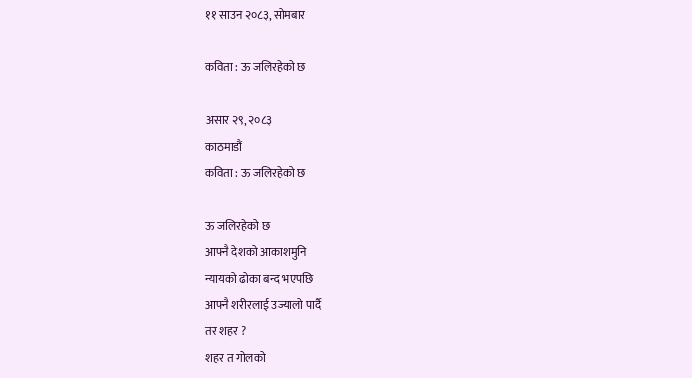११ साउन २०८३, सोमबार

कविता : ऊ जलिरहेको छ

असार २९, २०८३
काठमाडौं
कविता : ऊ जलिरहेको छ

ऊ जलिरहेको छ
आफ्नै देशको आकाशमुनि
न्यायको ढोका बन्द भएपछि
आफ्नै शरीरलाई उज्यालो पार्दै
तर शहर ?
शहर त गोलको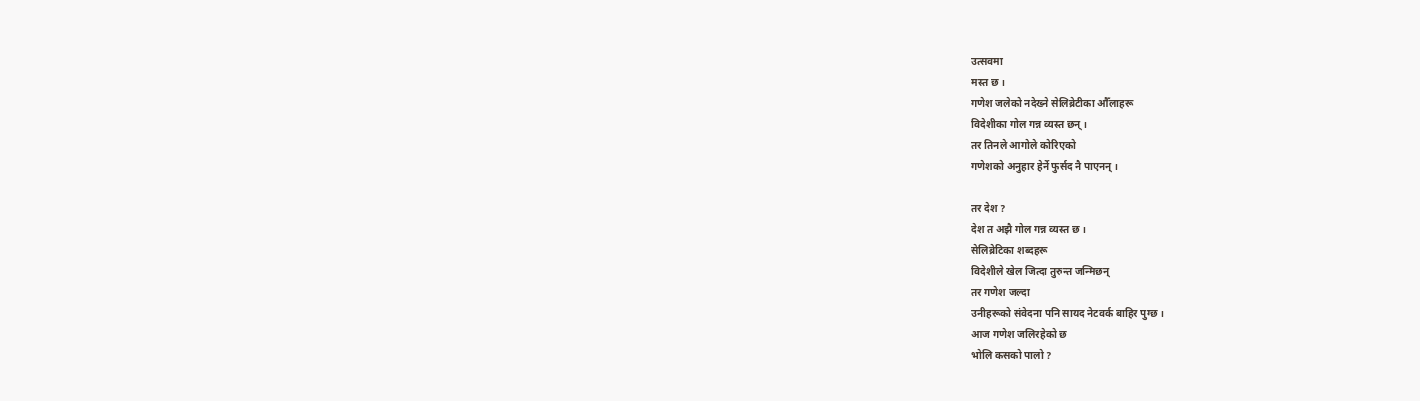उत्सवमा
मस्त छ ।
गणेश जलेको नदेख्ने सेलिब्रेटीका औँलाहरू
विदेशीका गोल गन्न व्यस्त छन् ।
तर तिनले आगोले कोरिएको
गणेशको अनुहार हेर्ने फुर्सद नै पाएनन् ।

तर देश ?
देश त अझै गोल गन्न व्यस्त छ ।
सेलिब्रेटिका शब्दहरू
विदेशीले खेल जित्दा तुरुन्त जन्मिछन्
तर गणेश जल्दा
उनीहरूको संवेदना पनि सायद नेटवर्क बाहिर पुग्छ ।
आज गणेश जलिरहेको छ
भोलि कसको पालो ?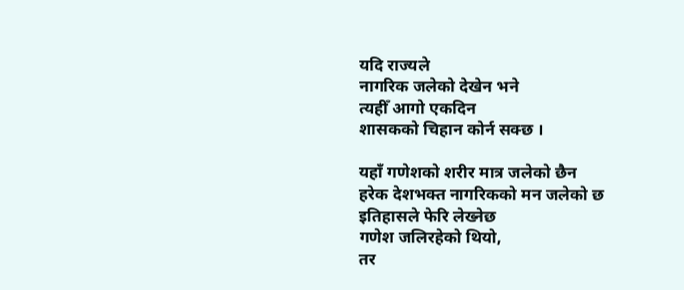यदि राज्यले
नागरिक जलेको देखेन भने
त्यहीँ आगो एकदिन
शासकको चिहान कोर्न सक्छ ।

यहाँ गणेशको शरीर मात्र जलेको छैन
हरेक देशभक्त नागरिकको मन जलेको छ
इतिहासले फेरि लेख्नेछ
गणेश जलिरहेको थियो,
तर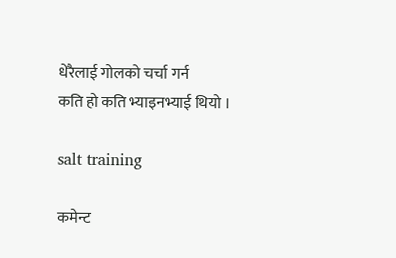धेरैलाई गोलको चर्चा गर्न
कति हो कति भ्याइनभ्याई थियो ।

salt training

कमेन्ट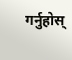गर्नुहोस्